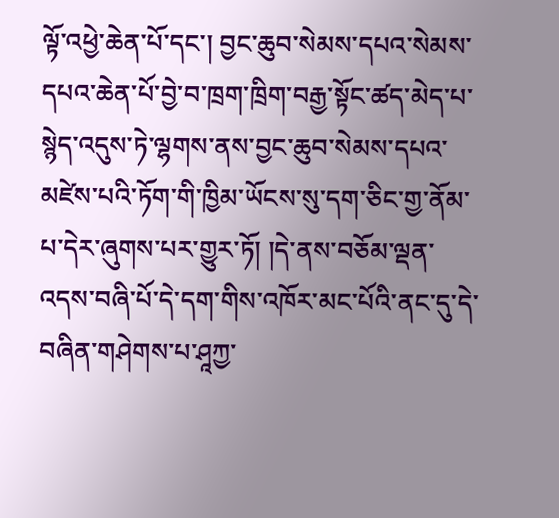ལྟོ་འཕྱེ་ཆེན་པོ་དང་། བྱང་ཆུབ་སེམས་དཔའ་སེམས་དཔའ་ཆེན་པོ་བྱེ་བ་ཁྲག་ཁྲིག་བརྒྱ་སྟོང་ཚད་མེད་པ་སྙེད་འདུས་ཏེ་ལྷགས་ནས་བྱང་ཆུབ་སེམས་དཔའ་མཛེས་པའི་ཏོག་གི་ཁྱིམ་ཡོངས་སུ་དག་ཅིང་གྱ་ནོམ་པ་དེར་ཞུགས་པར་གྱུར་ཏོ། །དེ་ནས་བཅོམ་ལྡན་འདས་བཞི་པོ་དེ་དག་གིས་འཁོར་མང་པོའི་ནང་དུ་དེ་བཞིན་གཤེགས་པ་ཤཱཀྱ་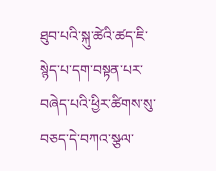ཐུབ་པའི་སྐུ་ཚེའི་ཚད་ཇི་སྙེད་པ་དག་བསྟན་པར་བཞེད་པའི་ཕྱིར་ཚིགས་སུ་བཅད་དེ་བཀའ་སྩལ་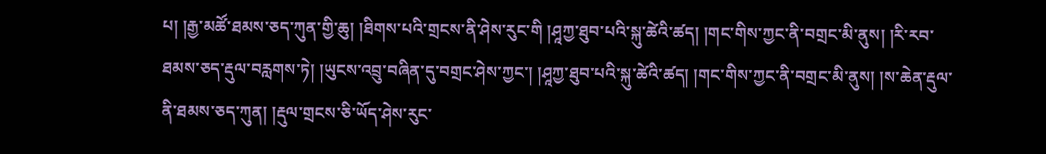པ། །རྒྱ་མཚོ་ཐམས་ཅད་ཀུན་གྱི་ཆུ། །ཐིགས་པའི་གྲངས་ནི་ཤེས་རུང་གི །ཤཱཀྱ་ཐུབ་པའི་སྐུ་ཚེའི་ཚད། །གང་གིས་ཀྱང་ནི་བགྲང་མི་ནུས། །རི་རབ་ཐམས་ཅད་རྡུལ་བརླགས་ཏེ། །ཡུངས་འབྲུ་བཞིན་དུ་བགྲང་ཤེས་ཀྱང་། །ཤཱཀྱ་ཐུབ་པའི་སྐུ་ཚེའི་ཚད། །གང་གིས་ཀྱང་ནི་བགྲང་མི་ནུས། །ས་ཆེན་རྡུལ་ནི་ཐམས་ཅད་ཀུན། །རྡུལ་གྲངས་ཅི་ཡོད་ཤེས་རུང་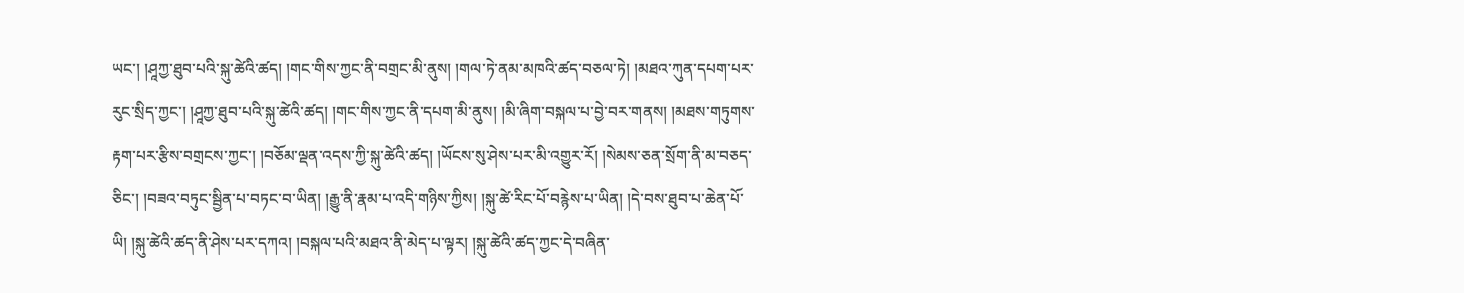ཡང་། །ཤཱཀྱ་ཐུབ་པའི་སྐུ་ཚེའི་ཚད། །གང་གིས་ཀྱང་ནི་བགྲང་མི་ནུས། །གལ་ཏེ་ནམ་མཁའི་ཚད་བཅལ་ཏེ། །མཐའ་ཀུན་དཔག་པར་རུང་སྲིད་ཀྱང་། །ཤཱཀྱ་ཐུབ་པའི་སྐུ་ཚེའི་ཚད། །གང་གིས་ཀྱང་ནི་དཔག་མི་ནུས། །མི་ཞིག་བསྐལ་པ་བྱེ་བར་གནས། །མཐས་གཏུགས་རྟག་པར་རྩིས་བགྲངས་ཀྱང་། །བཅོམ་ལྡན་འདས་ཀྱི་སྐུ་ཚེའི་ཚད། །ཡོངས་སུ་ཤེས་པར་མི་འགྱུར་རོ། །སེམས་ཅན་སྲོག་ནི་མ་བཅད་ཅིང་། །བཟའ་བཏུང་སྦྱིན་པ་བཏང་བ་ཡིན། །རྒྱུ་ནི་རྣམ་པ་འདི་གཉིས་ཀྱིས། །སྐུ་ཚེ་རིང་པོ་བརྙེས་པ་ཡིན། །དེ་བས་ཐུབ་པ་ཆེན་པོ་ཡི། །སྐུ་ཚེའི་ཚད་ནི་ཤེས་པར་དཀའ། །བསྐལ་པའི་མཐའ་ནི་མེད་པ་ལྟར། །སྐུ་ཚེའི་ཚད་ཀྱང་དེ་བཞིན་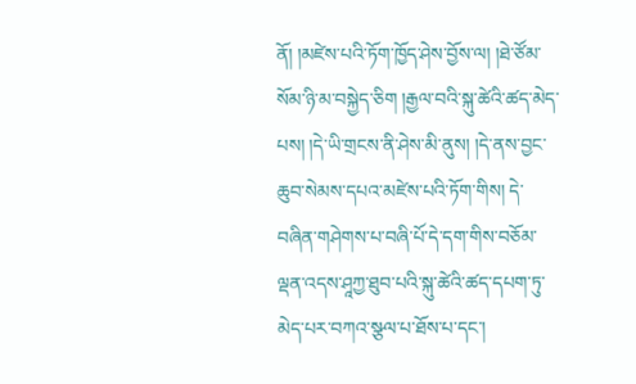ནོ། །མཛེས་པའི་ཏོག་ཁྱོད་ཤེས་བྱོས་ལ། །ཐེ་ཙོམ་སོམ་ཉི་མ་བསྐྱེད་ཅིག །རྒྱལ་བའི་སྐུ་ཚེའི་ཚད་མེད་པས། །དེ་ཡི་གྲངས་ནི་ཤེས་མི་ནུས། །དེ་ནས་བྱང་ཆུབ་སེམས་དཔའ་མཛེས་པའི་ཏོག་གིས། དེ་བཞིན་གཤེགས་པ་བཞི་པོ་དེ་དག་གིས་བཅོམ་ལྡན་འདས་ཤཱཀྱ་ཐུབ་པའི་སྐུ་ཚེའི་ཚད་དཔག་ཏུ་མེད་པར་བཀའ་སྩལ་པ་ཐོས་པ་དང་།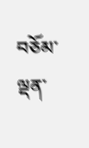བཅོམ་ལྡན་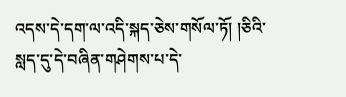འདས་དེ་དག་ལ་འདི་སྐད་ཅེས་གསོལ་ཏོ། །ཅིའི་སླད་དུ་དེ་བཞིན་གཤེགས་པ་དེ་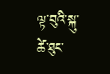ལྟ་བུའི་སྐུ་ཚེ་ཐུང་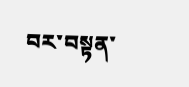བར་བསྟན་